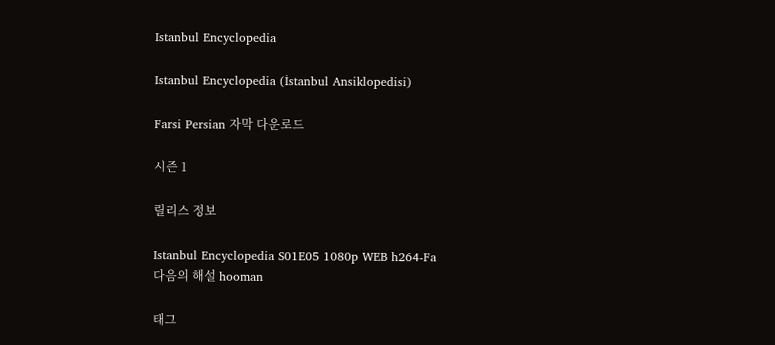Istanbul Encyclopedia

Istanbul Encyclopedia (İstanbul Ansiklopedisi)

Farsi Persian 자막 다운로드

시즌 1

릴리스 정보

Istanbul Encyclopedia S01E05 1080p WEB h264-Fa
다음의 해설 hooman

태그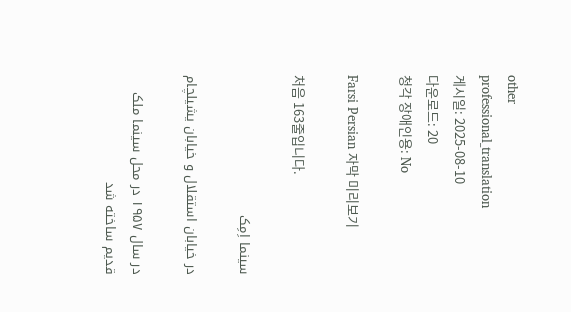other
professional_translation
게시일: 2025-08-10
다운로드: 20
청각 장애인용: No

Farsi Persian 자막 미리보기

처음 163줄입니다.

سینما اِمِک

در خیابان استقلال و خیابان یشیلچام

در سال ۱۹۵۷ در محل سینما ملک قدیم ساخته شد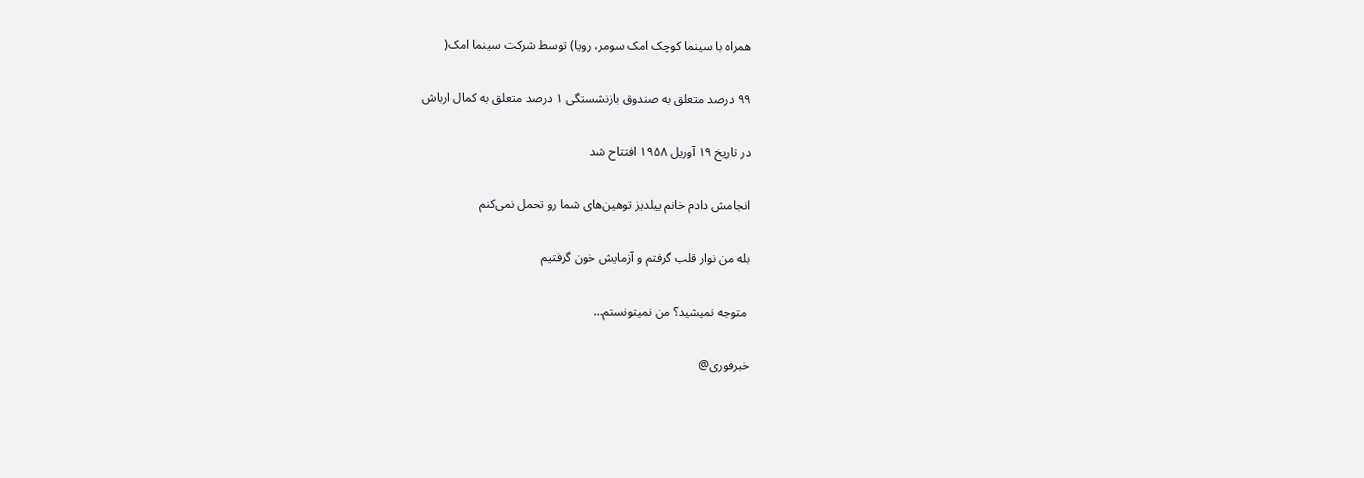همراه با سینما کوچک امک سومر، رویا) توسط شرکت سینما امک(

۹۹ درصد متعلق به صندوق بازنشستگی ۱ درصد متعلق به کمال ارباش

در تاریخ ۱۹ آوریل ۱۹۵۸ افتتاح شد

انجامش دادم خانم ییلدیز توهین‌های شما رو تحمل نمی‌کنم

بله من نوار قلب گرفتم و آزمایش خون گرفتیم

 متوجه نمیشید؟ من نمیتونستم…

خبرفوری@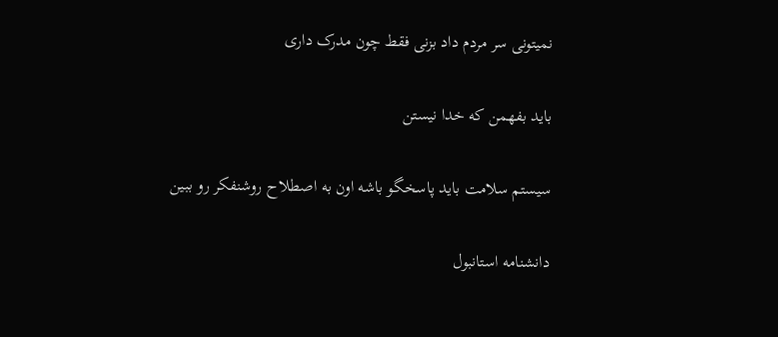نمیتونی سر مردم داد بزنی فقط چون مدرک داری

باید بفهمن که خدا نیستن

سیستم سلامت باید پاسخگو باشه اون به اصطلاح روشنفکر رو ببین

دانشنامه استانبول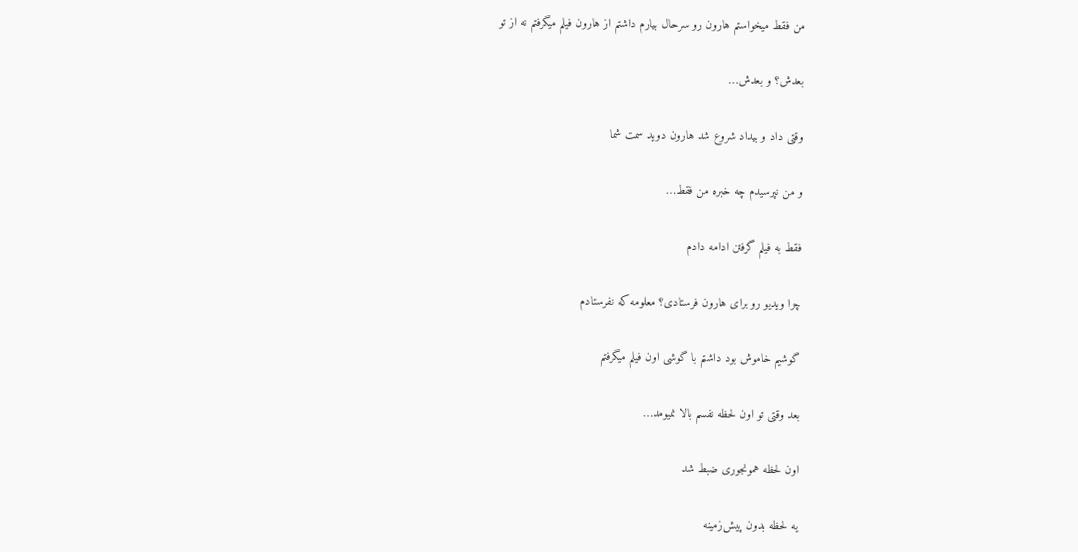من فقط میخواستم هارون رو سرحال بیارم داشتم از هارون فیلم میگرفتم نه از تو

بعدش؟ و بعدش…

وقتی داد و بیداد شروع شد هارون دوید سمت شما

و من نپرسیدم چه خبره من فقط…

فقط به فیلم گرفتن ادامه دادم

چرا ویدیو رو برای هارون فرستادی؟ معلومه که نفرستادم

گوشیم خاموش بود داشتم با گوشی اون فیلم میگرفتم

بعد وقتی تو اون لحظه نفسم بالا نمیومد…

اون لحظه همونجوری ضبط شد

یه لحظه بدون پیش‌زمینه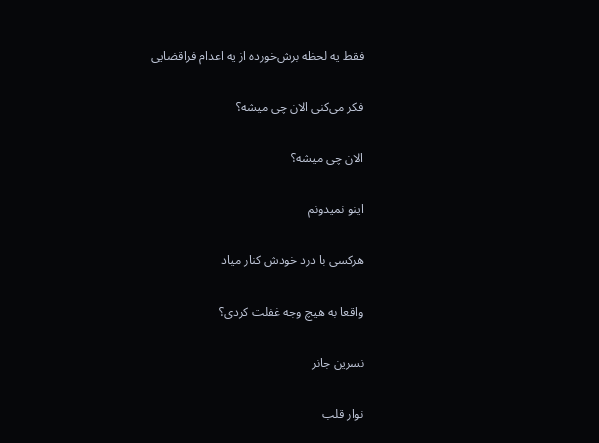فقط یه لحظه برش‌خورده از یه اعدام فراقضایی

فکر می‌کنی الان چی میشه؟

الان چی میشه؟

اینو نمیدونم

هرکسی با درد خودش کنار میاد

واقعا به هیچ وجه غفلت کردی؟

نسرین جانر

نوار قلب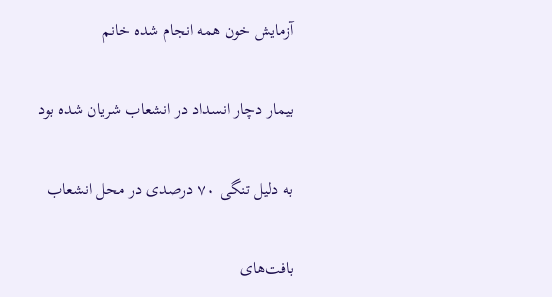آزمایش خون همه انجام شده خانم

بیمار دچار انسداد در انشعاب شریان شده بود

به دلیل تنگی ۷۰ درصدی در محل انشعاب

بافت‌های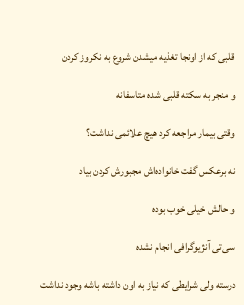قلبی که از اونجا تغذیه میشدن شروع به نکروز کردن

و منجر به سکته قلبی شده متاسفانه

وقتی بیمار مراجعه کرد هیچ علائمی نداشت؟

نه برعکس گفت خانواده‌اش مجبورش کردن بیاد

و حالش خیلی خوب بوده

سی‌تی آنژیوگرافی انجام نشده

درسته ولی شرایطی که نیاز به اون داشته باشه وجود نداشت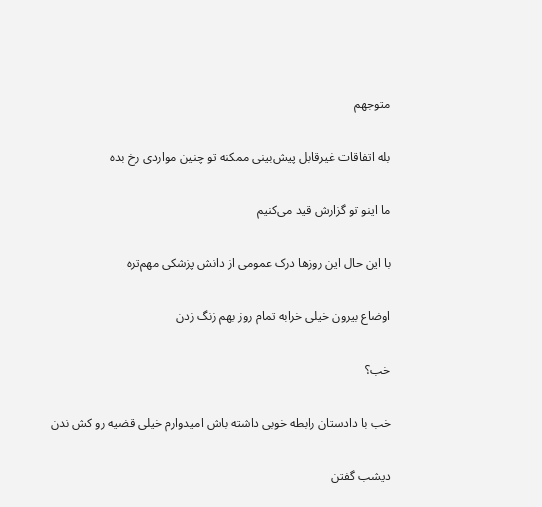متوجهم

بله اتفاقات غیرقابل پیش‌بینی ممکنه تو چنین مواردی رخ بده

ما اینو تو گزارش قید می‌کنیم

با این حال این روزها درک عمومی از دانش پزشکی مهم‌تره

اوضاع بیرون خیلی خرابه تمام روز بهم زنگ زدن

خب؟

خب با دادستان رابطه خوبی داشته باش امیدوارم خیلی قضیه رو کش ندن

دیشب گفتن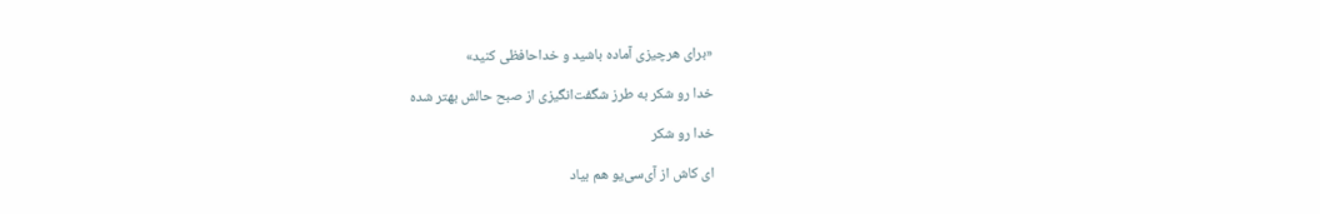«برای هرچیزی آماده باشید و خداحافظی کنید»

خدا رو شکر به طرز شگفت‌انگیزی از صبح حالش بهتر شده

خدا رو شکر

ای کاش از آی‌سی‌یو هم بیاد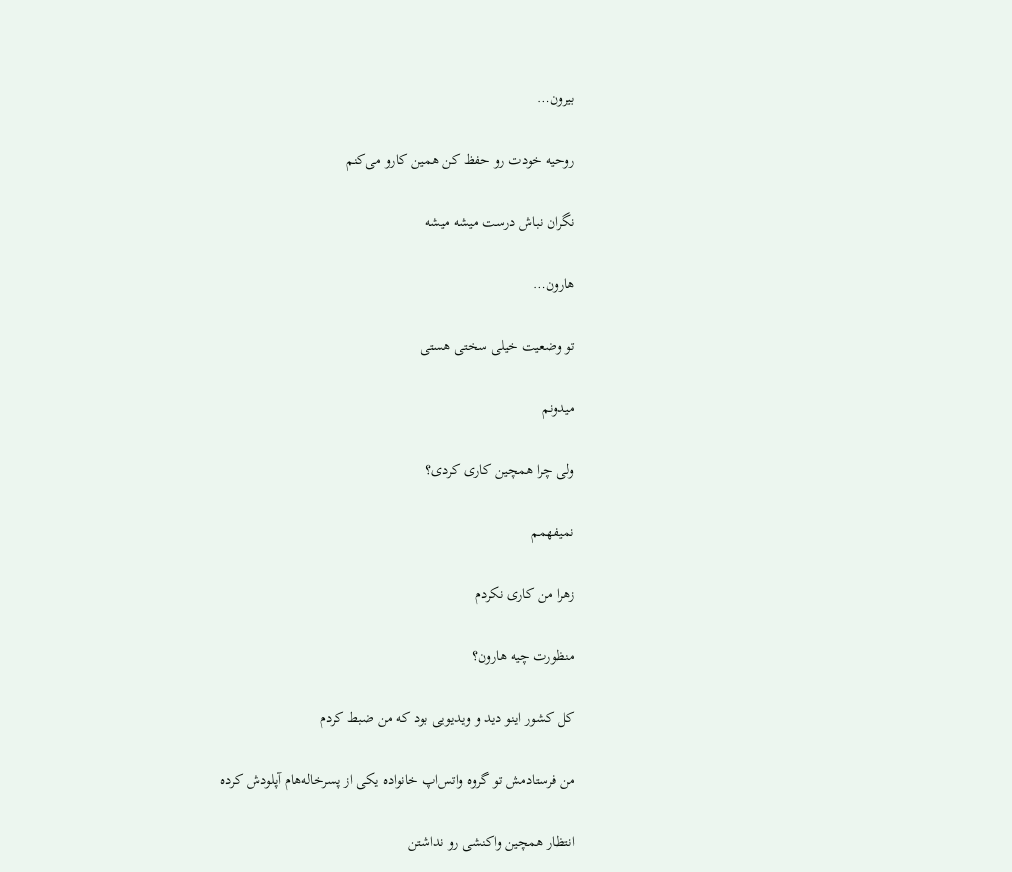بیرون…

روحیه خودت رو حفظ کن همین کارو می‌کنم

نگران نباش درست میشه میشه

هارون…

تو وضعیت خیلی سختی هستی

میدونم

ولی چرا همچین کاری کردی؟

نمیفهمم

زهرا من کاری نکردم

منظورت چیه هارون؟

کل کشور اینو دید و ویدیویی بود که من ضبط کردم

من فرستادمش تو گروه واتس‌اپ خانواده یکی از پسرخاله‌هام آپلودش کرده

انتظار همچین واکنشی رو نداشتن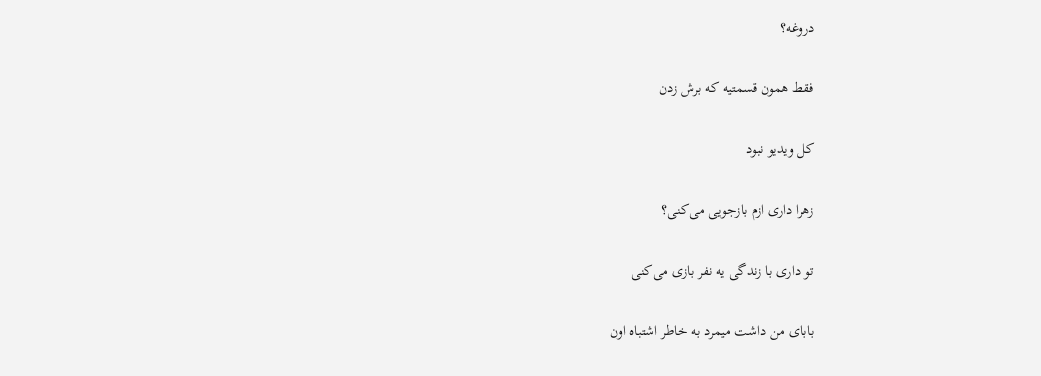دروغه؟

فقط همون قسمتیه که برش زدن

کل ویدیو نبود

زهرا داری ازم بازجویی می‌کنی؟

تو داری با زندگی یه نفر بازی می‌کنی

بابای من داشت میمرد به خاطر اشتباه اون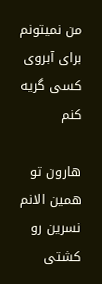من نمیتونم برای آبروی کسی گریه کنم

هارون تو همین الانم نسرین رو کشتی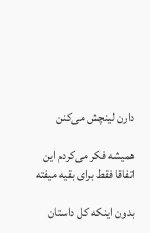دارن لینچش می‌کنن

همیشه فکر می‌کردم این اتفاقا فقط برای بقیه میفته

بدون اینکه کل داستان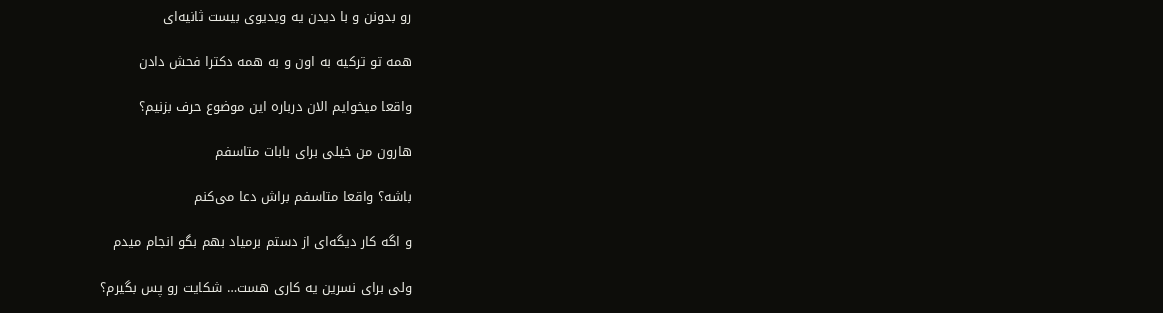رو بدونن و با دیدن یه ویدیوی بیست ثانیه‌ای

همه تو ترکیه به اون و به همه دکترا فحش دادن

واقعا میخوایم الان درباره این موضوع حرف بزنیم؟

هارون من خیلی برای بابات متاسفم

باشه؟ واقعا متاسفم براش دعا می‌کنم

و اگه کار دیگه‌ای از دستم برمیاد بهم بگو انجام میدم

ولی برای نسرین یه کاری هست… شکایت رو پس بگیرم؟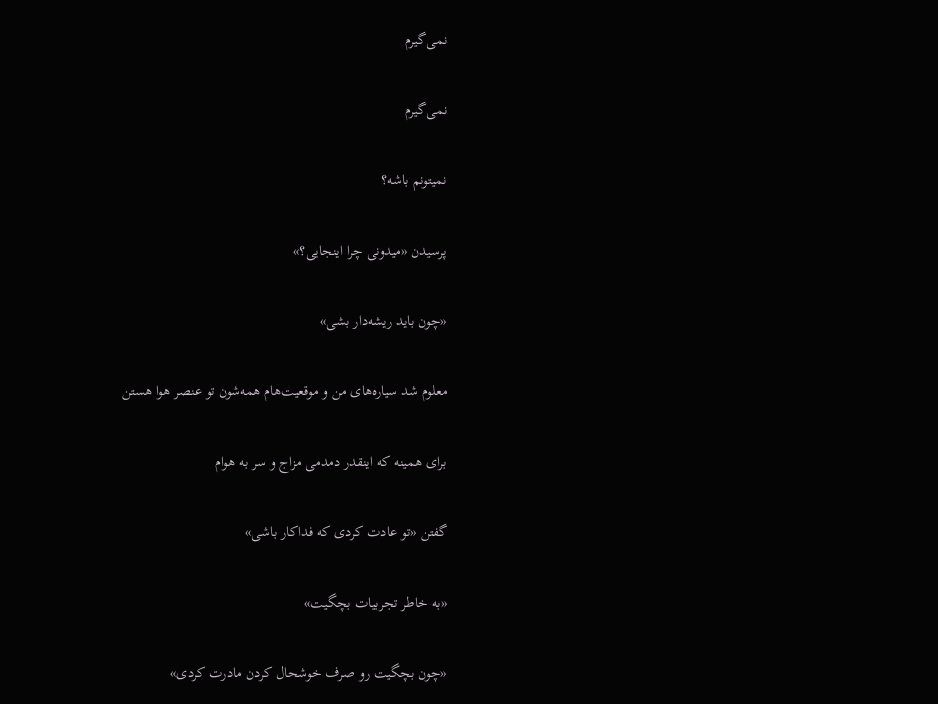نمی‌گیرم

نمی‌گیرم

نمیتونم باشه؟

پرسیدن «میدونی چرا اینجایی؟»

«چون باید ریشه‌دار بشی»

معلوم شد سیاره‌های من و موقعیت‌هام همه‌شون تو عنصر هوا هستن

برای همینه که اینقدر دمدمی مزاج و سر به هوام

گفتن «تو عادت کردی که فداکار باشی»

«به خاطر تجربیات بچگیت»

«چون بچگیت رو صرف خوشحال کردن مادرت کردی»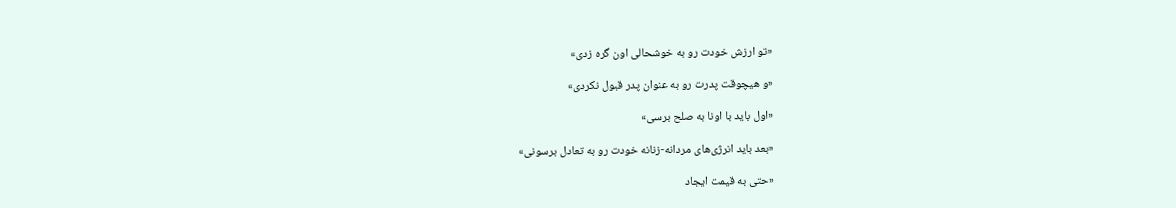«تو ارزش خودت رو به خوشحالی اون گره زدی»

«و هیچوقت پدرت رو به عنوان پدر قبول نکردی»

«اول باید با اونا به صلح برسی»

«بعد باید انرژی‌های مردانه-زنانه خودت رو به تعادل برسونی»

«حتی به قیمت ایجاد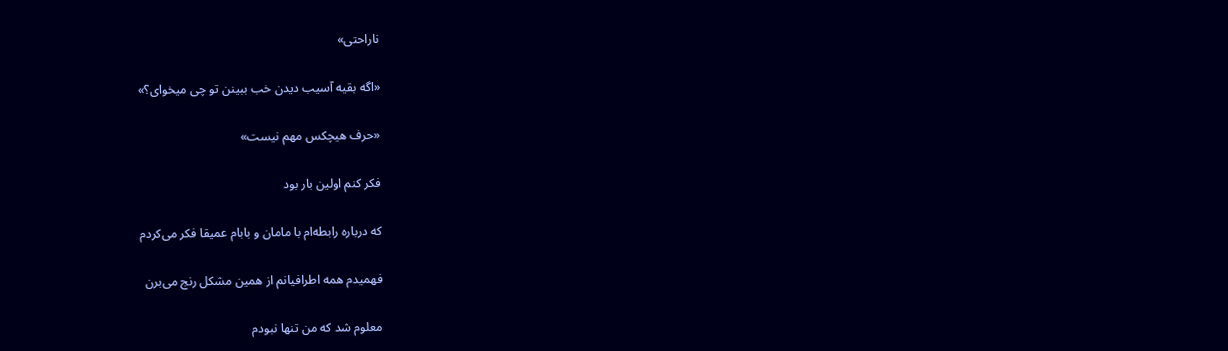ناراحتی»

«اگه بقیه آسیب دیدن خب ببینن تو چی میخوای؟»

«حرف هیچکس مهم نیست»

فکر کنم اولین بار بود

که درباره رابطه‌ام با مامان و بابام عمیقا فکر می‌کردم

فهمیدم همه اطرافیانم از همین مشکل رنج می‌برن

معلوم شد که من تنها نبودم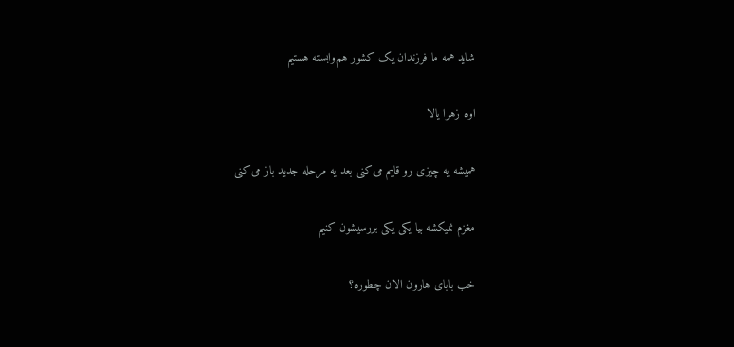شاید همه ما فرزندان یک کشور هم‌وابسته هستیم

اوه زهرا یالا

همیشه یه چیزی رو قایم می‌کنی بعد یه مرحله جدید باز می‌کنی

مغزم نمیکشه بیا یکی یکی بررسیشون کنیم

خب بابای هارون الان چطوره؟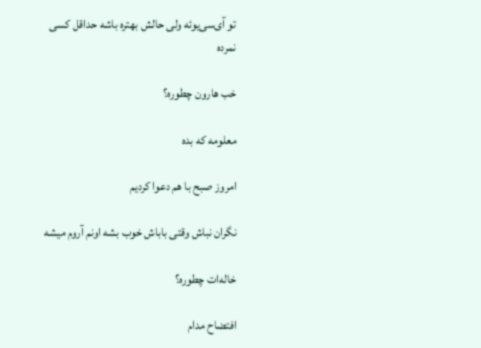تو آی‌سی‌یوئه ولی حالش بهتره باشه حداقل کسی نمرده

خب هارون چطوره؟

معلومه که بده

امروز صبح با هم دعوا کردیم

نگران نباش وقتی باباش خوب بشه اونم آروم میشه

خاله‌ات چطوره؟

افتضاح مدام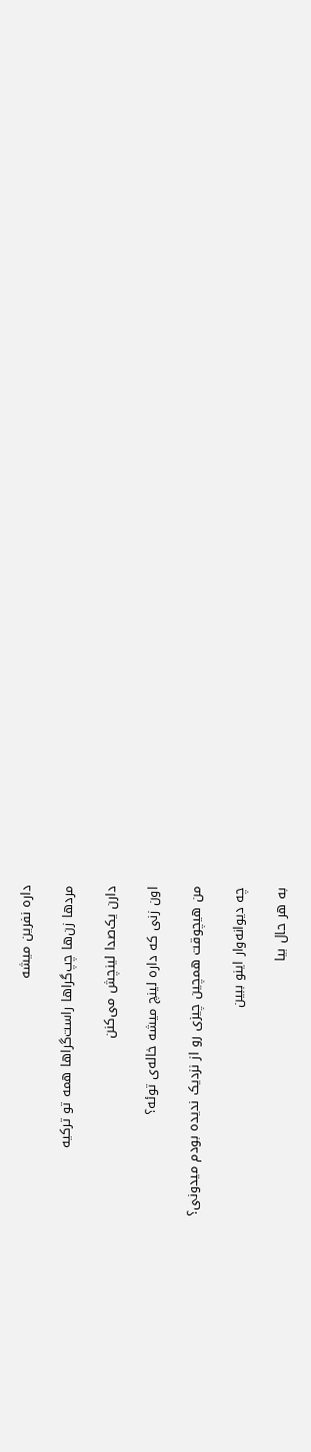داره نفرین میشه

مردها زن‌ها چپ‌گراها راست‌گراها همه تو ترکیه

دارن یک‌صدا لینچش می‌کنن

اون زنی که داره لینچ میشه خاله‌ی توئه؟

من هیچوقت همچین چیزی رو از نزدیک ندیده بودم میدونی؟

چه دیوانه‌وار اینو ببین

به هر حال بیا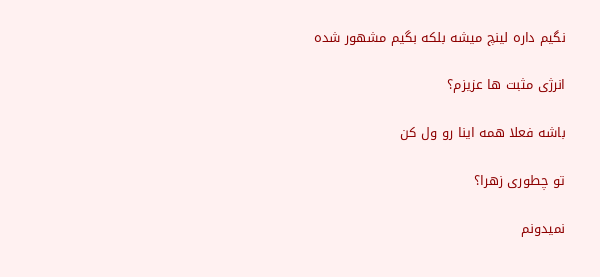نگیم داره لینچ میشه بلکه بگیم مشهور شده

انرژی مثبت ها عزیزم؟

باشه فعلا همه اینا رو ول کن

تو چطوری زهرا؟

نمیدونم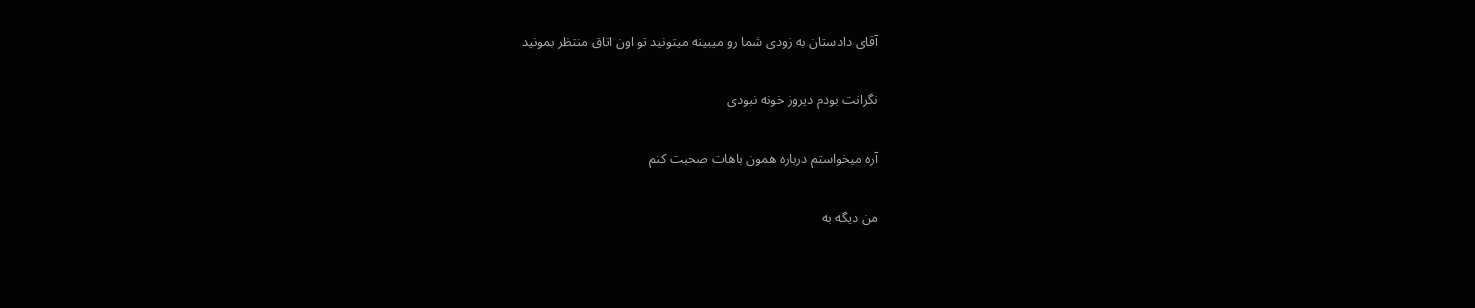آقای دادستان به زودی شما رو میبینه میتونید تو اون اتاق منتظر بمونید

نگرانت بودم دیروز خونه نبودی

آره میخواستم درباره همون باهات صحبت کنم

من دیگه به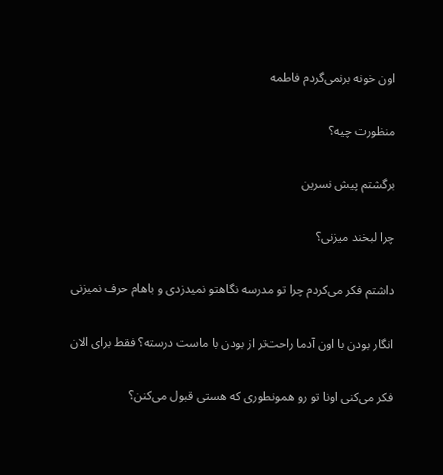اون خونه برنمی‌گردم فاطمه

منظورت چیه؟

برگشتم پیش نسرین

چرا لبخند میزنی؟

داشتم فکر می‌کردم چرا تو مدرسه نگاهتو نمیدزدی و باهام حرف نمیزنی

انگار بودن با اون آدما راحت‌تر از بودن با ماست درسته؟ فقط برای الان

فکر می‌کنی اونا تو رو همونطوری که هستی قبول می‌کنن؟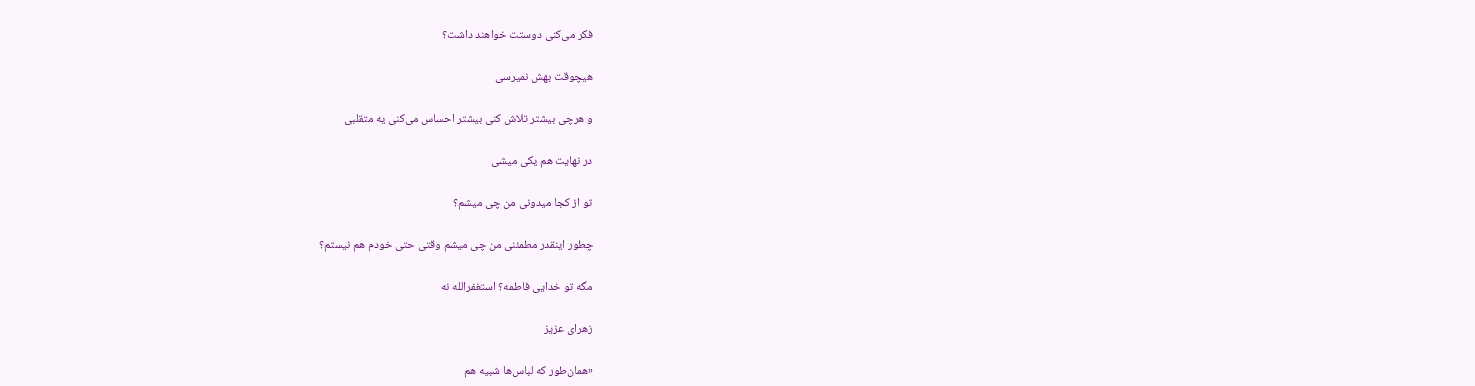فکر می‌کنی دوستت خواهند داشت؟

هیچوقت بهش نمیرسی

و هرچی بیشتر تلاش کنی بیشتر احساس می‌کنی یه متقلبی

در نهایت هم یکی میشی

تو از کجا میدونی من چی میشم؟

چطور اینقدر مطمئنی من چی میشم وقتی حتی خودم هم نیستم؟

مگه تو خدایی فاطمه؟ استغفرالله نه

زهرای عزیز

«همان‌طور که لباس‌ها شبیه هم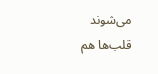می‌شوند قلب‌ها هم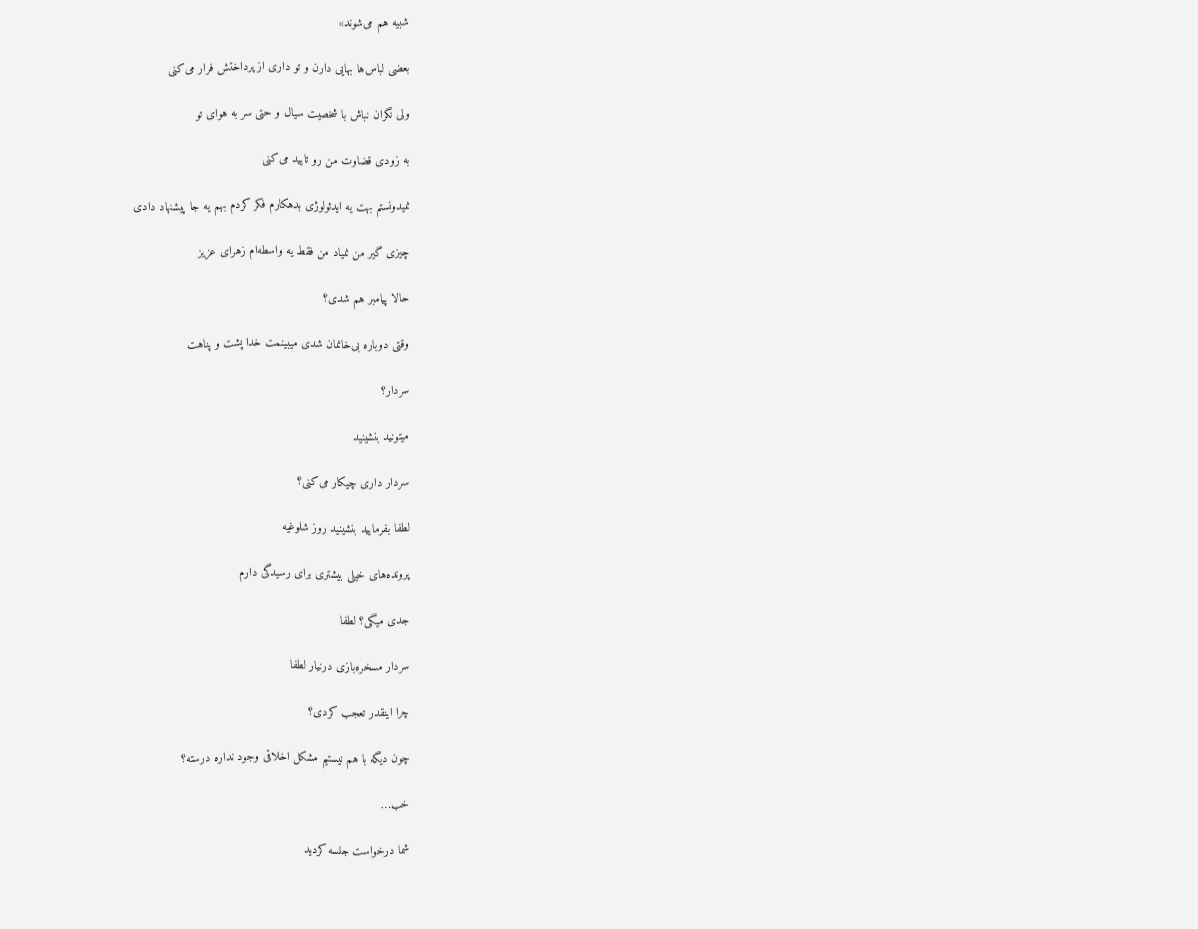شبیه هم می‌شوند»

بعضی لباس‌ها بهایی دارن و تو داری از پرداختش فرار می‌کنی

ولی نگران نباش با شخصیت سیال و حتی سر به هوای تو

به زودی قضاوت من رو تایید می‌کنی

نمیدونستم بهت یه ایدئولوژی بدهکارم فکر کردم بهم یه جا پیشنهاد دادی

چیزی گیر من نمیاد من فقط یه واسطه‌ام زهرای عزیز

حالا پیامبر هم شدی؟

وقتی دوباره بی‌خانمان شدی میبینمت خدا پشت و پناهت

سردار؟

میتونید بنشینید

سردار داری چیکار می‌کنی؟

لطفا بفرمایید بنشینید روز شلوغیه

پرونده‌های خیلی بیشتری برای رسیدگی دارم

جدی میگی؟ لطفا

سردار مسخره‌بازی درنیار لطفا

چرا اینقدر تعجب کردی؟

چون دیگه با هم نیستیم مشکل اخلاقی وجود نداره درسته؟

خب…

شما درخواست جلسه کردید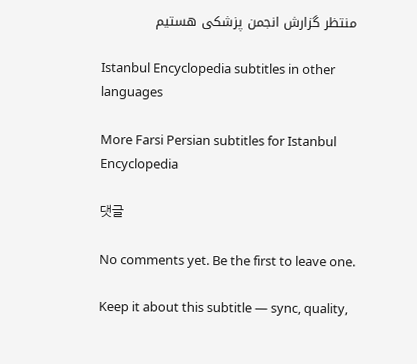منتظر گزارش انجمن پزشکی هستیم

Istanbul Encyclopedia subtitles in other languages

More Farsi Persian subtitles for Istanbul Encyclopedia

댓글

No comments yet. Be the first to leave one.

Keep it about this subtitle — sync, quality,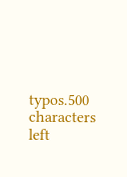typos.500 characters left